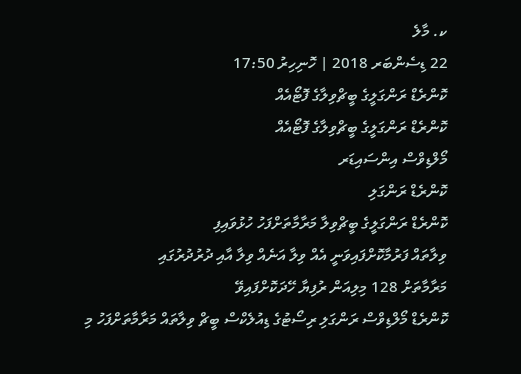ކ. މާލެ
22 ޑިސެންބަރ 2018 | ހޮނިހިރު 17:50
ކޮންރެޑް ރަންގަލީގެ ބީޗްވިލާގެ ފޮޓޯއެއް
ކޮންރެޑް ރަންގަލީގެ ބީޗްވިލާގެ ފޮޓޯއެއް
މޯލްޑިވްސް އިންސައިޑަރ
ކޮންރެޑް ރަންގަލި
ކޮންރެޑް ރަންގަލީގެ ބީޗްވިލާ މަރާމާތަށްފަހު ހުޅުވައިފި
ވިލާތައް ފަރުމާކޮށްފައިވަނީ އެއް ވިލާ އަނެއް ވިލާ އާއި ދުރުދުރުގައި
މަރާމާތަށް 128 މިލިއަން ރުފިޔާ ހޭދަކޮށްފައިވޭ
ކޮންރެޑް މޯލްޑިވްސް ރަންގަލި ރިސޯޓުގެ ޑިއުލެކްސް ބީޗް ވިލާތައް މަރާމާތަށްފަހު މި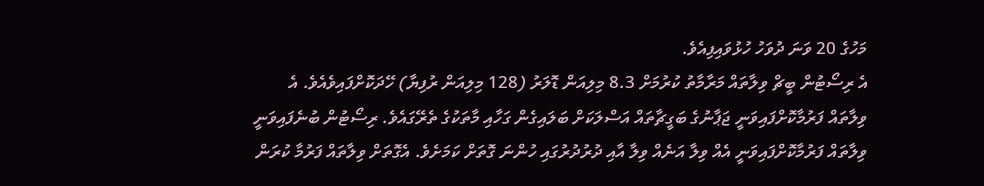މަހުގެ 20 ވަނަ ދުވަހު ހުޅުވައިފިއެވެ.
އެ ރިސޯޓުން ބީޗް ވިލާތައް މަރާމާތު ކުރުމަށް 8.3 މިލިއަން ޑޮލަރު (128 މިލިއަން ރުފިޔާ) ހޭދަކޮށްފައިވެއެވެ. އެ ވިލާތައް ފަރުމާކޮށްފައިވަނީ ޖަޕާނުގެ ބަގީޗާތައް އަސްލަކަށް ބަލައިގެން ގަހާއި މާތަކުގެ ތެރޭގައެވެ. ރިސޯޓުން ބުނެފައިވަނީ ވިލާތައް ފަރުމާކޮށްފައިވަނީ އެއް ވިލާ އަނެއް ވިލާ އާއި ދުރުދުރުގައި ހުންނަ ގޮތަށް ކަމަށެވެ. އެގޮތަށް ވިލާތައް ފަރުމާ ކުރަން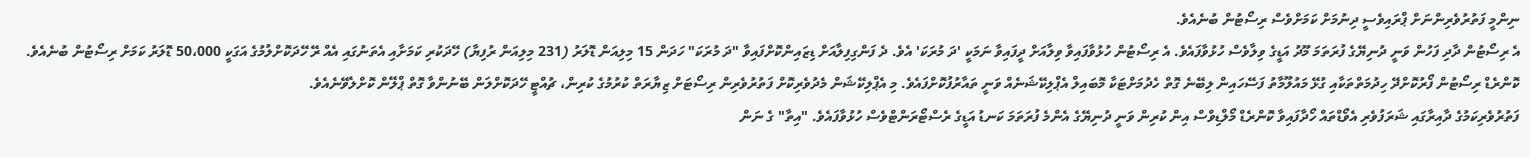ނިންމީ ފަތުރުވެރިންނަށް ޕްރައިވެސީ ދިނުމަށް ކަމަށްވެސް ރިސޯޓުން ބުނެއެވެ.
އެ ރިސޯޓުން ދާދި ފަހުން ވަނީ ދުނިޔޭގެ ފުރަތަމަ މޫދު އަޑީގެ ވިލާވެސް ހުޅުވާފައެވެ. އެ ރިސޯޓުން ހުޅުވާފައިވާ ވިލާއަށް ދީފައިވާ ނަމަކީ 'ދަ މުރަކަ' އެވެ. ދެ ފަންގިފިލާއަށް ޑިޒައިންކޮށްފައިވާ "ދަ މުރަކަ" ހަދަން 15 މިލިއަން ޑޮލަރު (231 މިލިއަން ރުފިޔާ) ހޭދަކުރި ކަމަށާއި އެތަނުގައި އެއް ރޭ ހޭދަކޮށްލުމުގެ އަގަކީ 50،000 ޑޮލަރު ކަމަށް ރިސޯޓުން ބުނެއެވެ.
ކޮންރެޑް ރިސޯޓުން ފޯރުކޮށްދޭ ހިދުމަތްތަކާއި ގުޅޭ މައުލޫމާތު ފަސޭހައިން ލިބޭނެ ގޮތް ހެދުމަށްޓަކާ މޮބައިލް އެޕްލިކޭޝަނެއް ވަނީ ތައާރުފުކޮށްފައެވެ. މި އެޕްލިކޭޝަން މެދުވެރިކޮށް ފަތުރުވެރިން ރިސޯޓަށް ޒިޔާރަތް ކުރުމުގެ ކުރިން، ޗުއްޓީ ހޭދަކޮށްލަން ބޭނުންވާ ގޮތް ޕްލޭން ކޮށްލެވޭނެއެވެ.
ފަތުރުވެރިކަމުގެ ދާއިރާގައި ޝަރަފުވެރި އެވޯޑްތައް ހޯދާފައިވާ ކޮންރެޑް މޯލްޑިވްސް އިން ކުރިން ވަނީ ދުނިޔޭގެ އެންމެ ފުރަތަމަ ކަނޑު އަޑީގެ ރެސްޓޯރަންޓްވެސް ހުޅުވާފައެވެ. "އިތާ" ގެ ނަން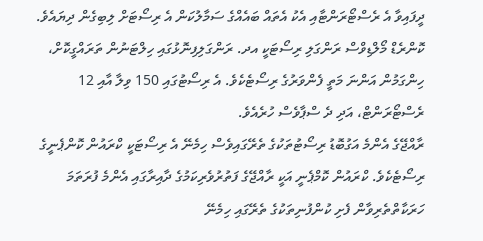ދީފައިވާ އެ ރެސްޓޯރަންޓާއި އެކު އެތައް ބައެއްގެ ސަމާލުކަން އެ ރިސޯޓަށް ލިބިގެން ދިޔައެވެ.
ކޮންރެޑް މޯލްޑިވްސް ރަންގަލި ރިސޯޓަކީ އދ. ރަންގަލިފިނޮޅުގައި ހިލްޓަނުން ތަރައްގީކޮށް، ހިންގަމުން އަންނަ މަތީ ފެންވަރުގެ ރިސޯޓެކެވެ. އެ ރިސޯޓުގައި 150 ވިލާ އާއި 12 ރެސްޓޯރަންޓް، އަދި ދެ ސްޕާވެސް ހުރެއެވެ.
ރާއްޖޭގެ އެންމެ އަގުބޮޑު ރިސޯޓުތަކުގެ ތެރޭގައިވެސް ހިމެނޭ އެ ރިސޯޓަކީ ކްރައުން ކޮންޕެނީގެ ރިސޯޓެކެވެ. ކްރައުން ކޮމްޕެނީ އަކީ ރާއްޖޭގެ ފަތުރުވެރިކަމުގެ ދާއިރާގައި އެންމެ ފުރަތަމަ ހަރަކާތްތެރިވާން ފެށި ކުންފުނިތަކުގެ ތެރޭގައި ހިމެނޭ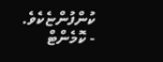ކުންފުންޏެކެވެ.
- ކޮމެންޓް